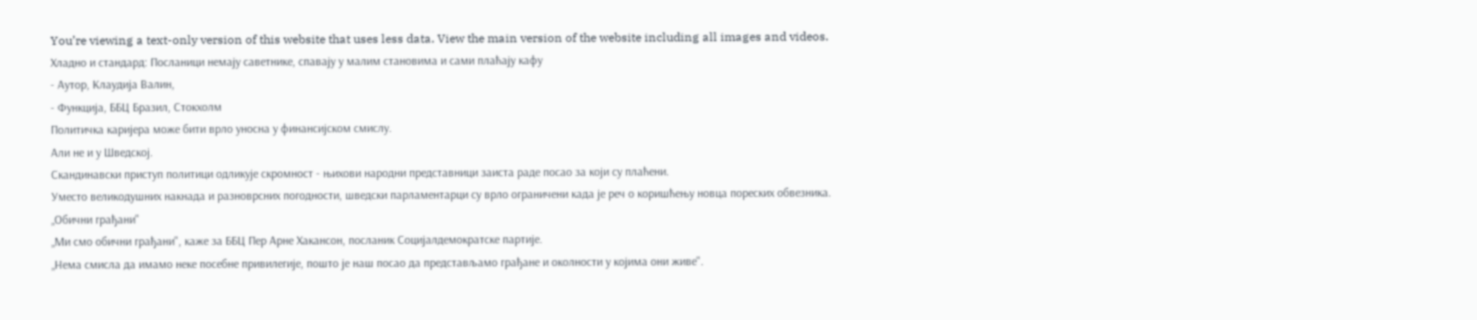You’re viewing a text-only version of this website that uses less data. View the main version of the website including all images and videos.
Хладно и стандард: Посланици немају саветнике, спавају у малим становима и сами плаћају кафу
- Аутор, Клаудија Валин,
- Функција, ББЦ Бразил, Стокхолм
Политичка каријера може бити врло уносна у финансијском смислу.
Али не и у Шведској.
Скандинавски приступ политици одликује скромност - њихови народни представници заиста раде посао за који су плаћени.
Уместо великодушних накнада и разноврсних погодности, шведски парламентарци су врло ограничени када је реч о коришћењу новца пореских обвезника.
„Обични грађани"
„Ми смо обични грађани", каже за ББЦ Пер Арне Хакансон, посланик Социјалдемократске партије.
„Нема смисла да имамо неке посебне привилегије, пошто је наш посао да представљамо грађане и околности у којима они живе".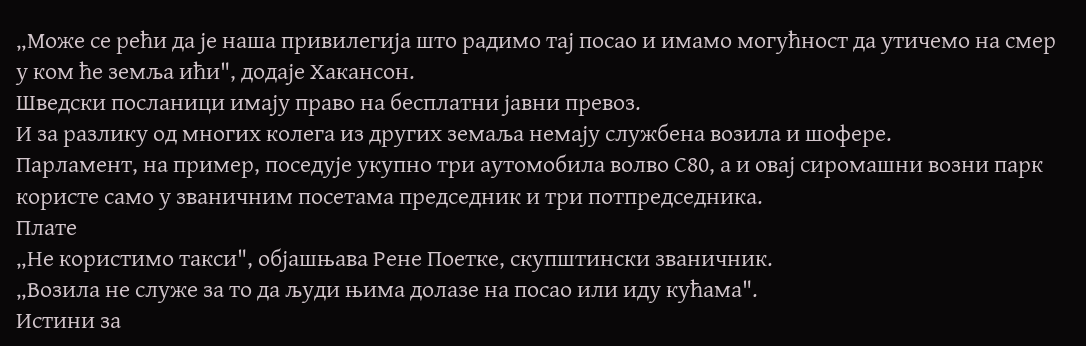„Може се рећи да је наша привилегија што радимо тај посао и имамо могућност да утичемо на смер у ком ће земља ићи", додаје Хакансон.
Шведски посланици имају право на бесплатни јавни превоз.
И за разлику од многих колега из других земаља немају службена возила и шофере.
Парламент, на пример, поседује укупно три аутомобила волво С80, а и овај сиромашни возни парк користе само у званичним посетама председник и три потпредседника.
Плате
„Не користимо такси", објашњава Рене Поетке, скупштински званичник.
„Возила не служе за то да људи њима долазе на посао или иду кућама".
Истини за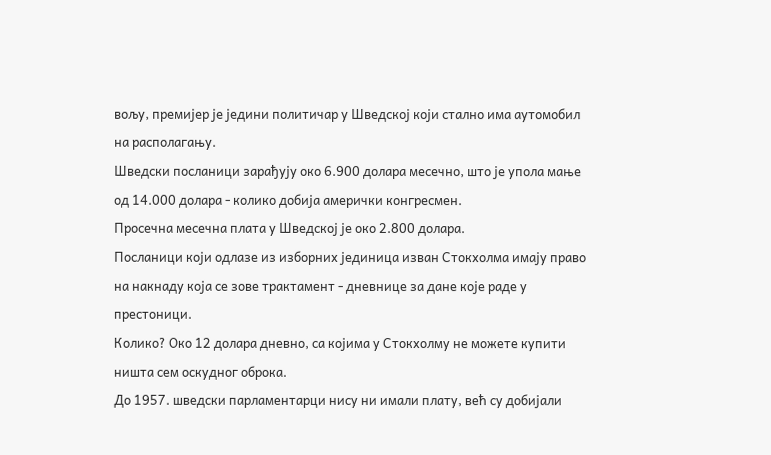вољу, премијер је једини политичар у Шведској који стално има аутомобил на располагању.
Шведски посланици зарађују око 6.900 долара месечно, што је упола мање од 14.000 долара - колико добија амерички конгресмен.
Просечна месечна плата у Шведској је око 2.800 долара.
Посланици који одлазе из изборних јединица изван Стокхолма имају право на накнаду која се зове трактамент - дневнице за дане које раде у престоници.
Колико? Око 12 долара дневно, са којима у Стокхолму не можете купити ништа сем оскудног оброка.
До 1957. шведски парламентарци нису ни имали плату, већ су добијали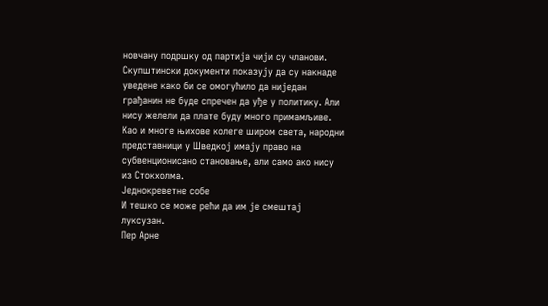новчану подршку од партија чији су чланови.
Скупштински документи показују да су накнаде уведене како би се омогућило да ниједан грађанин не буде спречен да уђе у политику. Али нису желели да плате буду много примамљиве.
Као и многе њихове колеге широм света, народни представници у Шведкој имају право на субвенционисано становање, али само ако нису из Стокхолма.
Једнокреветне собе
И тешко се може рећи да им је смештај луксузан.
Пер Арне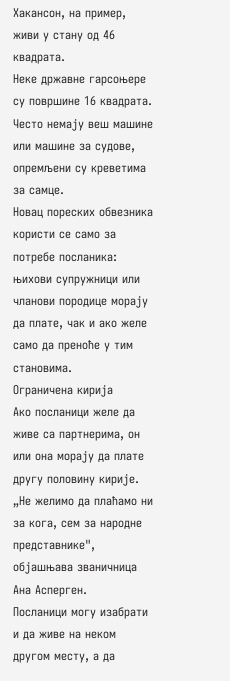Хакансон, на пример, живи у стану од 46 квадрата.
Неке државне гарсоњере су површине 16 квадрата.
Често немају веш машине или машине за судове, опремљени су креветима за самце.
Новац пореских обвезника користи се само за потребе посланика: њихови супружници или чланови породице морају да плате, чак и ако желе само да преноће у тим становима.
Ограничена кирија
Ако посланици желе да живе са партнерима, он или она морају да плате другу половину кирије.
„Не желимо да плаћамо ни за кога, сем за народне представнике", објашњава званичница Ана Асперген.
Посланици могу изабрати и да живе на неком другом месту, а да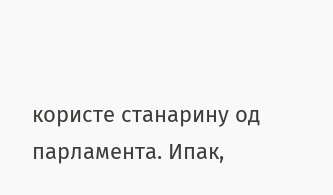користе станарину од парламента. Ипак,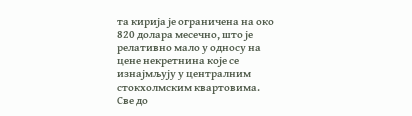та кирија је ограничена на око 820 долара месечно, што је релативно мало у односу на цене некретнина које се изнајмљују у централним стокхолмским квартовима.
Све до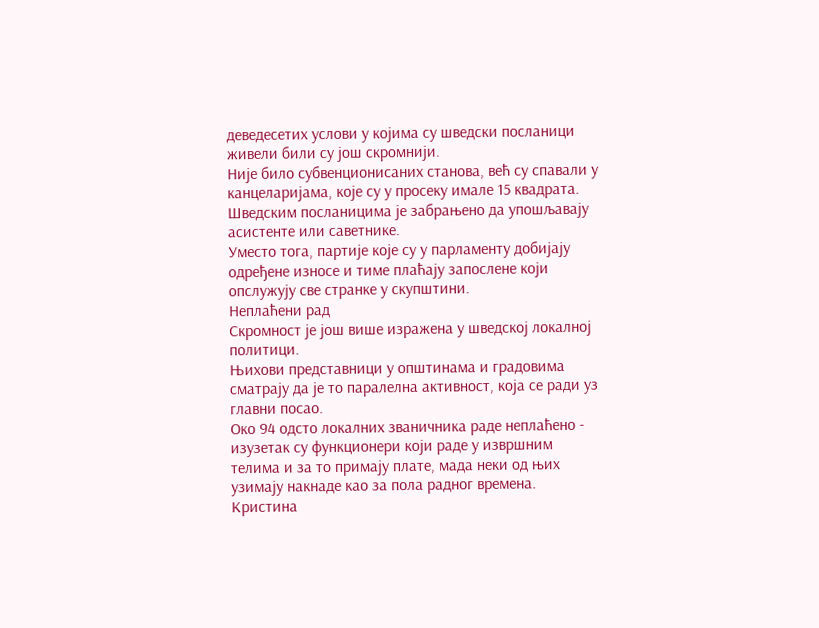деведесетих услови у којима су шведски посланици живели били су још скромнији.
Није било субвенционисаних станова, већ су спавали у канцеларијама, које су у просеку имале 15 квадрата.
Шведским посланицима је забрањено да упошљавају асистенте или саветнике.
Уместо тога, партије које су у парламенту добијају одређене износе и тиме плаћају запослене који опслужују све странке у скупштини.
Неплаћени рад
Скромност је још више изражена у шведској локалној политици.
Њихови представници у општинама и градовима сматрају да је то паралелна активност, која се ради уз главни посао.
Око 94 одсто локалних званичника раде неплаћено - изузетак су функционери који раде у извршним телима и за то примају плате, мада неки од њих узимају накнаде као за пола радног времена.
Кристина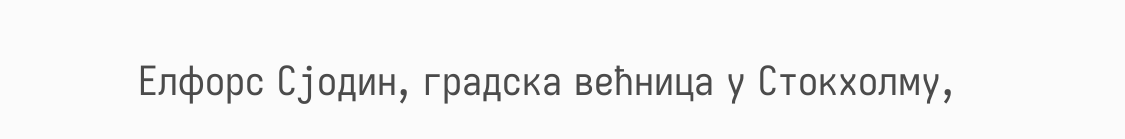Елфорс Сјодин, градска већница у Стокхолму,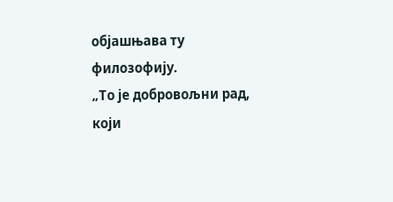објашњава ту филозофију.
„То је добровољни рад, који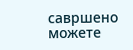савршено можете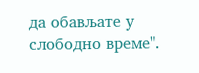да обављате у слободно време".